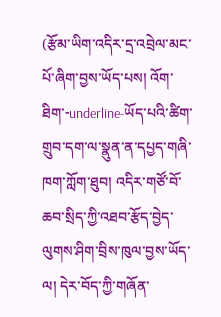(རྩོམ་ཡིག་འདིར་དྲ་འབྲེལ་མང་པོ་ཞིག་བྱས་ཡོད་པས། འོག་ཐིག་-underline-ཡོད་པའི་ཚིག་གྲུབ་དག་ལ་སྣུན་ན་དཔྱད་གཞི་ཁག་ཀློག་ཐུབ། འདིར་གཙོ་བོ་ཆབ་སྲིད་ཀྱི་འཐབ་རྩོད་བྱེད་ལུགས་ཤིག་བྲིས་ཁུལ་བྱས་ཡོད་ལ། དེར་བོད་ཀྱི་གཞོན་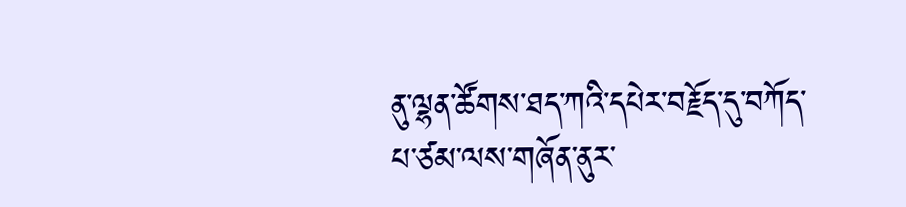ནུ་ལྷན་ཚོགས་ཐད་ཀའི་དཔེར་བརྗོད་དུ་བཀོད་པ་ཙམ་ལས་གཞོན་ནུར་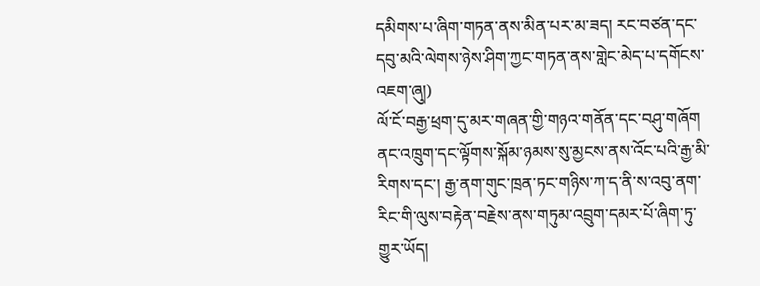དམིགས་པ་ཞིག་གཏན་ནས་མིན་པར་མ་ཟད། རང་བཙན་དང་དབུ་མའི་ལེགས་ཉེས་ཤིག་ཀྱང་གཏན་ནས་གླེང་མེད་པ་དགོངས་འཇག་ཞུ།)
ལོ་ངོ་བརྒྱ་ཕྲག་དུ་མར་གཞན་གྱི་གཉའ་གནོན་དང་བཤུ་གཞོག ནང་འཁྲུག་དང་ལྟོགས་སྐོམ་ཉམས་སུ་མྱངས་ནས་འོང་པའི་རྒྱ་མི་རིགས་དང་། རྒྱ་ནག་གུང་ཁྲན་ཏང་གཉིས་ཀ་ད་ནི་ས་འབུ་ནག་རིང་གི་ལུས་བརྟེན་བརྗེས་ནས་གཏུམ་འབྲུག་དམར་པོ་ཞིག་ཏུ་གྱུར་ཡོད།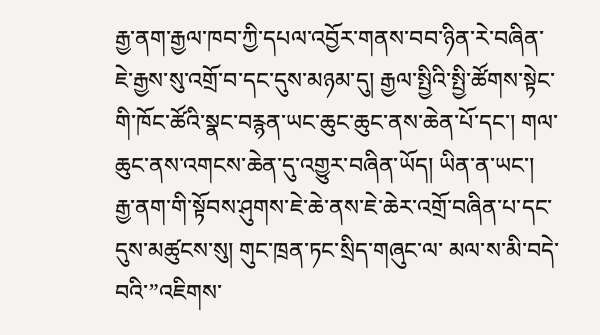རྒྱ་ནག་རྒྱལ་ཁབ་ཀྱི་དཔལ་འབྱོར་གནས་བབ་ཉིན་རེ་བཞིན་ཇེ་རྒྱས་སུ་འགྲོ་བ་དང་དུས་མཉམ་དུ། རྒྱལ་སྤྱིའི་སྤྱི་ཚོགས་སྟེང་གི་ཁོང་ཚོའི་སྣང་བརྙན་ཡང་ཆུང་ཆུང་ནས་ཆེན་པོ་དང་། གལ་ཆུང་ནས་འགངས་ཆེན་དུ་འགྱུར་བཞིན་ཡོད། ཡིན་ན་ཡང་། རྒྱ་ནག་གི་སྟོབས་ཤུགས་ཇེ་ཆེ་ནས་ཇེ་ཆེར་འགྲོ་བཞིན་པ་དང་དུས་མཚུངས་སུ། གུང་ཁྲན་ཏང་སྲིད་གཞུང་ལ་ མལ་ས་མི་བདེ་བའི་”འཇིགས་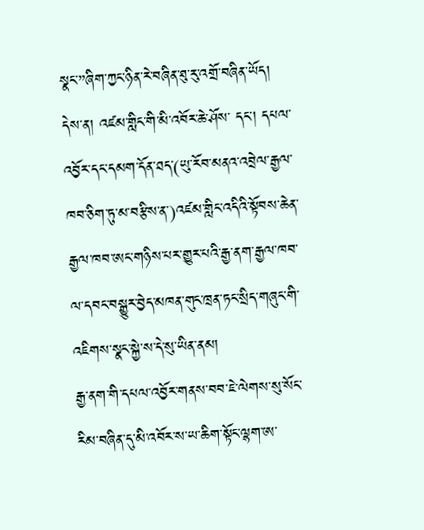སྣང་”ཞིག་ཀྱང་ཉིན་རེ་བཞིན་ཐུ་རུ་འགྲོ་བཞིན་ཡོད། དེས་ན། འཛམ་གླིང་གི་མི་འབོར་ཆེ་ཤོས་ དང་། དཔལ་འབྱོར་དང་དམག་དོན་ཐད་(ཡུ་རོབ་མནའ་འབྲེལ་རྒྱལ་ཁབ་ཅིག་ཏུ་མ་བརྩིས་ན་)འཛམ་གླིང་འདིའི་སྟོབས་ཆེན་ རྒྱལ་ཁབ་ཨང་གཉིས་པར་གྱུར་པའི་རྒྱ་ནག་རྒྱལ་ཁབ་ལ་དབང་བསྒྱུར་བྱེད་མཁན་གུང་ཁྲན་ཏང་སྲིད་གཞུང་གི་འཇིགས་སྣང་སྐྱེ་ས་དེ་སུ་ཡིན་ནམ།
རྒྱ་ནག་གི་དཔལ་འབྱོར་གནས་བབ་ཇེ་ལེགས་སུ་སོང་རིམ་བཞིན་དུ་མི་འབོར་ས་ཡ་ཆིག་སྟོང་ལྷག་ཨ་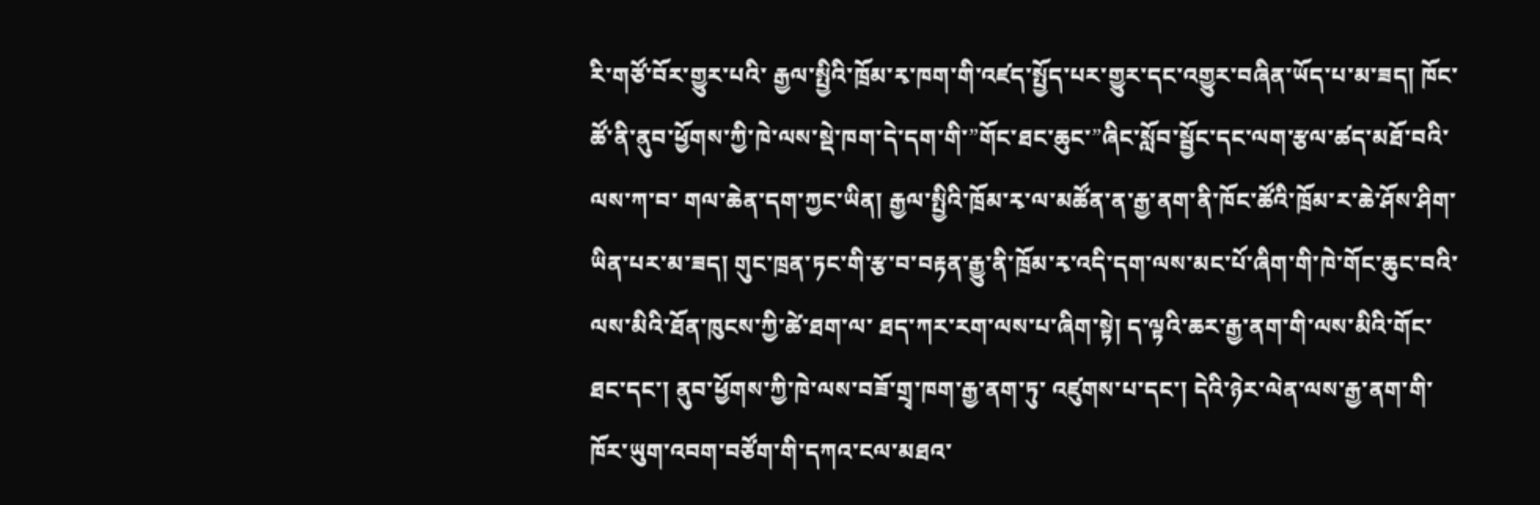རི་གཙོ་བོར་གྱུར་པའི་ རྒྱལ་སྤྱིའི་ཁྲོམ་རྭ་ཁག་གི་འཛད་སྤྱོད་པར་གྱུར་དང་འགྱུར་བཞིན་ཡོད་པ་མ་ཟད། ཁོང་ཚོ་ནི་ནུབ་ཕྱོགས་ཀྱི་ཁེ་ལས་སྡེ་ཁག་དེ་དག་གི་”གོང་ཐང་ཆུང་”ཞིང་སློབ་སྦྱོང་དང་ལག་རྩལ་ཚད་མཐོ་བའི་ལས་ཀ་བ་ གལ་ཆེན་དག་ཀྱང་ཡིན། རྒྱལ་སྤྱིའི་ཁྲོམ་རྭ་ལ་མཚོན་ན་རྒྱ་ནག་ནི་ཁོང་ཚོའི་ཁྲོམ་ར་ཆེ་ཤོས་ཤིག་ཡིན་པར་མ་ཟད། གུང་ཁྲན་ཏང་གི་རྩ་བ་བརྟན་རྒྱུ་ནི་ཁྲོམ་རྭ་འདི་དག་ལས་མང་པོ་ཞིག་གི་ཁེ་གོང་ཆུང་བའི་ལས་མིའི་ཐོན་ཁུངས་ཀྱི་ཚེ་ཐག་ལ་ ཐད་ཀར་རག་ལས་པ་ཞིག་སྟེ། ད་ལྟའི་ཆར་རྒྱ་ནག་གི་ལས་མིའི་གོང་ཐང་དང་། ནུབ་ཕྱོགས་ཀྱི་ཁེ་ལས་བཟོ་གྲྭ་ཁག་རྒྱ་ནག་ཏུ་ འཛུགས་པ་དང་། དེའི་ཉེར་ལེན་ལས་རྒྱ་ནག་གི་ཁོར་ཡུག་འབག་བཙོག་གི་དཀའ་ངལ་མཐའ་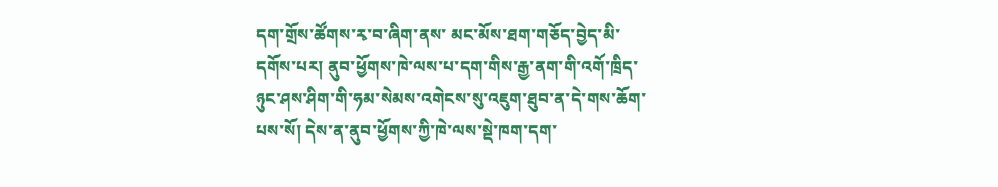དག་གྲོས་ཚོགས་རྭ་བ་ཞིག་ནས་ མང་མོས་ཐག་གཅོད་བྱེད་མི་དགོས་པར། ནུབ་ཕྱོགས་ཁེ་ལས་པ་དག་གིས་རྒྱ་ནག་གི་འགོ་ཁྲིད་ཉུང་ཤས་ཤིག་གི་ཧམ་སེམས་འགེངས་སུ་འཇུག་ཐུབ་ན་དེ་གས་ཆོག་པས་སོ། དེས་ན་ནུབ་ཕྱོགས་ཀྱི་ཁེ་ལས་སྡེ་ཁག་དག་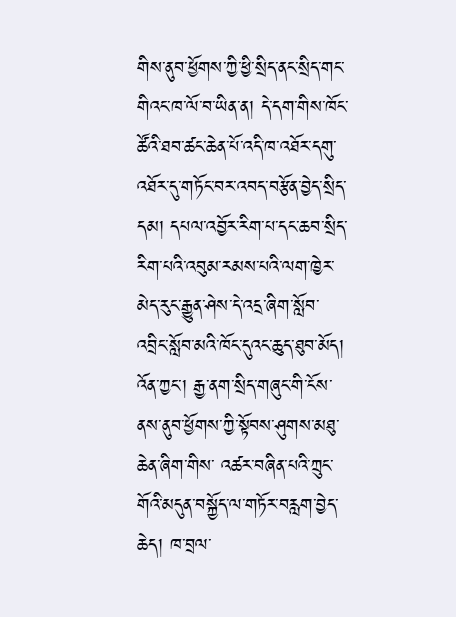གིས་ནུབ་ཕྱོགས་ཀྱི་ཕྱི་སྲིད་ནང་སྲིད་གང་གིའང་ཁ་ལོ་བ་ཡིན་ན། དེ་དག་གིས་ཁོང་ཚོའི་ཐབ་ཚང་ཆེན་པོ་འདི་ཁ་འཐོར་དགུ་འཐོར་དུ་གཏོང་བར་འབད་བརྩོན་བྱེད་སྲིད་དམ། དཔལ་འབྱོར་རིག་པ་དང་ཆབ་སྲིད་རིག་པའི་འབུམ་རམས་པའི་ལག་ཁྱེར་མེད་རུང་རྒྱུན་ཤེས་དེ་འདྲ་ཞིག་སློབ་འབྲིང་སློབ་མའི་ཁོང་དུའང་ཆུད་ཐུབ་མོད། འོན་ཀྱང་། རྒྱ་ནག་སྲིད་གཞུང་གི་ངོས་ནས་ནུབ་ཕྱོགས་ཀྱི་སྟོབས་ཤུགས་མཐུ་ཆེན་ཞིག་གིས་ འཚར་བཞིན་པའི་ཀྲུང་གོའི་མདུན་བསྐྱོད་ལ་གཏོར་བརླག་བྱེད་ཆེད། ཁ་བྲལ་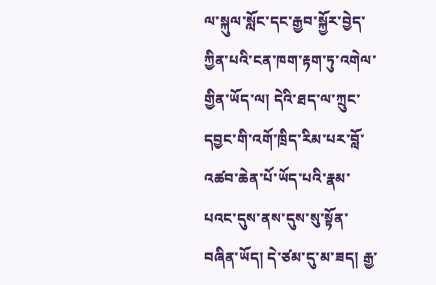ལ་སྐུལ་སློང་དང་རྒྱབ་སྐྱོར་བྱེད་ཀྱིན་པའི་ངན་ཁག་རྟག་ཏུ་འགེལ་གྱིན་ཡོད་ལ། དེའི་ཐད་ལ་ཀྲུང་དབྱང་གི་འགོ་ཁྲིད་རིམ་པར་བློ་འཚབ་ཆེན་པོ་ཡོད་པའི་རྣམ་པའང་དུས་ནས་དུས་སུ་སྟོན་བཞིན་ཡོད། དེ་ཙམ་དུ་མ་ཟད། རྒྱ་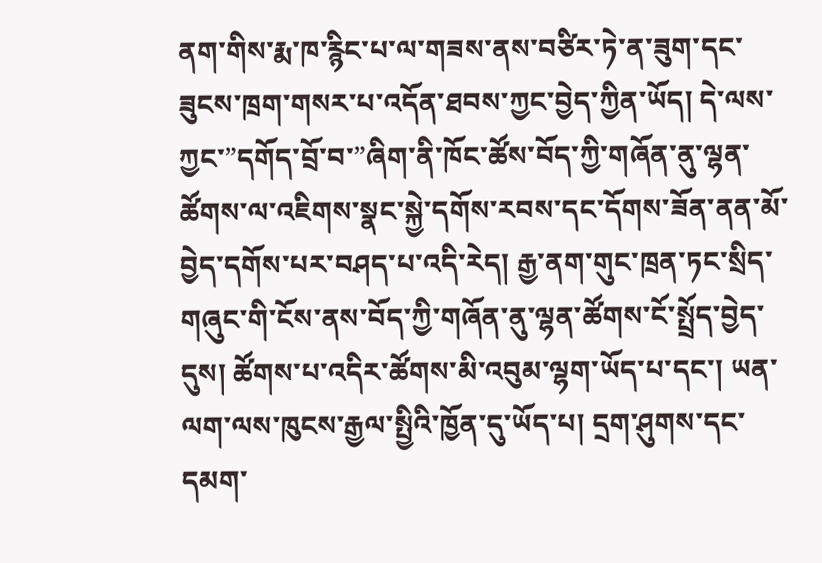ནག་གིས་རྨ་ཁ་རྙིང་པ་ལ་གཟས་ནས་བཙིར་ཏེ་ན་ཟུག་དང་ཟུངས་ཁྲག་གསར་པ་འདོན་ཐབས་ཀྱང་བྱེད་ཀྱིན་ཡོད། དེ་ལས་ཀྱང་”དགོད་བྲོ་བ་”ཞིག་ནི་ཁོང་ཚོས་བོད་ཀྱི་གཞོན་ནུ་ལྷན་ཚོགས་ལ་འཇིགས་སྣང་སྐྱེ་དགོས་རབས་དང་དོགས་ཟོན་ནན་མོ་བྱེད་དགོས་པར་བཤད་པ་འདི་རེད། རྒྱ་ནག་གུང་ཁྲན་ཏང་སྲིད་གཞུང་གི་ངོས་ནས་བོད་ཀྱི་གཞོན་ནུ་ལྷན་ཚོགས་ངོ་སྤྲོད་བྱེད་དུས། ཚོགས་པ་འདིར་ཚོགས་མི་འབུམ་ལྷག་ཡོད་པ་དང་། ཡན་ལག་ལས་ཁུངས་རྒྱལ་སྤྱིའི་ཁྱོན་དུ་ཡོད་པ། དྲག་ཤུགས་དང་དམག་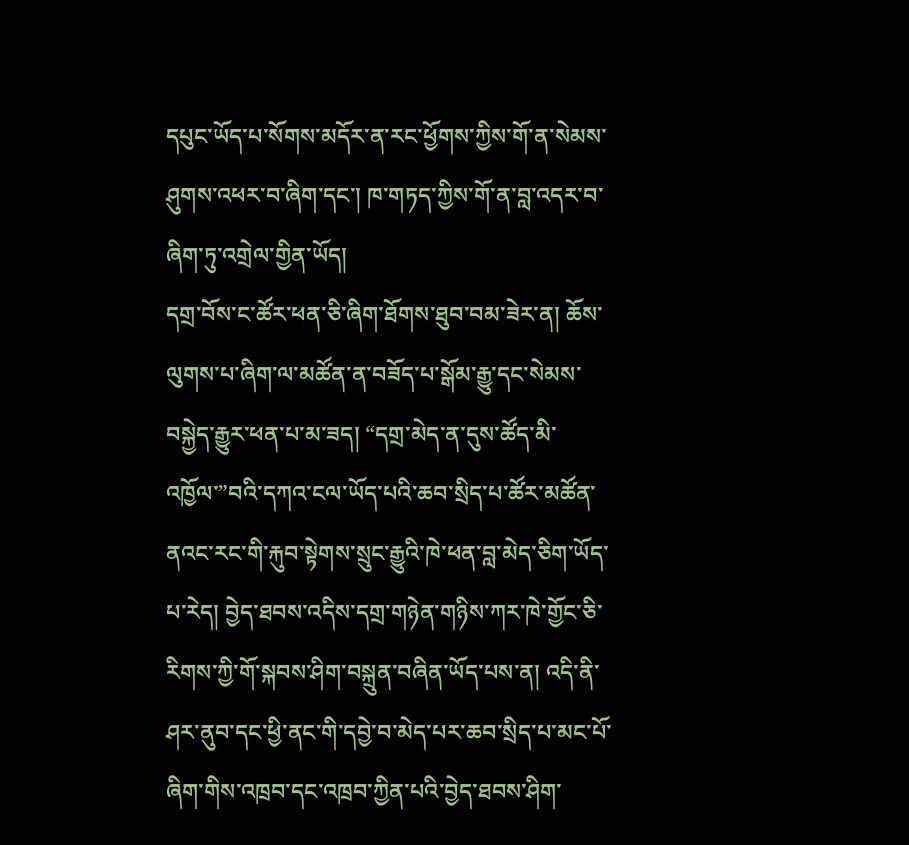དཔུང་ཡོད་པ་སོགས་མདོར་ན་རང་ཕྱོགས་ཀྱིས་གོ་ན་སེམས་ཤུགས་འཕར་བ་ཞིག་དང་། ཁ་གཏད་ཀྱིས་གོ་ན་བླ་འདར་བ་ཞིག་ཏུ་འགྲེལ་གྱིན་ཡོད།
དགྲ་བོས་ང་ཚོར་ཕན་ཅི་ཞིག་ཐོགས་ཐུབ་བམ་ཟེར་ན། ཆོས་ལུགས་པ་ཞིག་ལ་མཚོན་ན་བཟོད་པ་སྒོམ་རྒྱུ་དང་སེམས་བསྐྱེད་རྒྱུར་ཕན་པ་མ་ཟད། “དགྲ་མེད་ན་དུས་ཚོད་མི་འཁྱོལ་”བའི་དཀའ་ངལ་ཡོད་པའི་ཆབ་སྲིད་པ་ཚོར་མཚོན་ནའང་རང་གི་རྐུབ་སྟེགས་སྲུང་རྒྱུའི་ཁེ་ཕན་བླ་མེད་ཅིག་ཡོད་པ་རེད། བྱེད་ཐབས་འདིས་དགྲ་གཉེན་གཉིས་ཀར་ཁེ་གྱོང་ཅི་རིགས་ཀྱི་གོ་སྐབས་ཤིག་བསྐྲུན་བཞིན་ཡོད་པས་ན། འདི་ནི་ཤར་ནུབ་དང་ཕྱི་ནང་གི་དབྱེ་བ་མེད་པར་ཆབ་སྲིད་པ་མང་པོ་ཞིག་གིས་འཁྲབ་དང་འཁྲབ་ཀྱིན་པའི་བྱེད་ཐབས་ཤིག་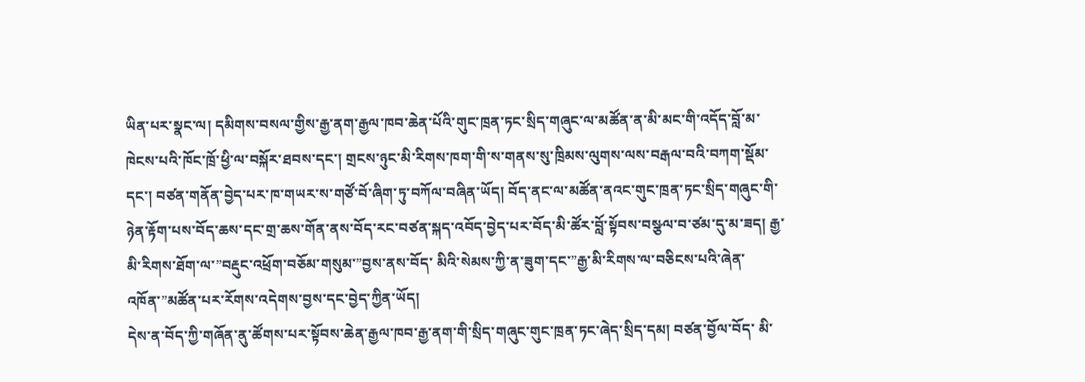ཡིན་པར་སྣང་ལ། དམིགས་བསལ་གྱིས་རྒྱ་ནག་རྒྱལ་ཁབ་ཆེན་པོའི་གུང་ཁྲན་ཏང་སྲིད་གཞུང་ལ་མཚོན་ན་མི་མང་གི་འདོད་བློ་མ་ཁེངས་པའི་ཁོང་ཁྲོ་ཕྱི་ལ་བསྐོར་ཐབས་དང་། གྲངས་ཉུང་མི་རིགས་ཁག་གི་ས་གནས་སུ་ཁྲིམས་ལུགས་ལས་བརྒལ་བའི་བཀག་སྡོམ་དང་། བཙན་གནོན་བྱེད་པར་ཁ་གཡར་ས་གཙོ་བོ་ཞིག་ཏུ་བཀོལ་བཞིན་ཡོད། བོད་ནང་ལ་མཚོན་ནའང་གུང་ཁྲན་ཏང་སྲིད་གཞུང་གི་ཉེན་རྟོག་པས་བོད་ཆས་དང་གྲ་ཆས་གོན་ནས་བོད་རང་བཙན་སྐད་འབོད་བྱེད་པར་བོད་མི་ཚོར་བློ་སྟོབས་བསྩལ་བ་ཙམ་དུ་མ་ཟད། རྒྱ་མི་རིགས་ཐོག་ལ་”བརྡུང་འཕྲོག་བཅོམ་གསུམ་”བྱས་ནས་བོད་ མིའི་སེམས་ཀྱི་ན་ཟུག་དང་”རྒྱ་མི་རིགས་ལ་བཅིངས་པའི་ཞེན་འཁོན་”མཚོན་པར་རོགས་འདེགས་བྱས་དང་བྱེད་ཀྱིན་ཡོད།
དེས་ན་བོད་ཀྱི་གཞོན་ནུ་ཚོགས་པར་སྟོབས་ཆེན་རྒྱལ་ཁབ་རྒྱ་ནག་གི་སྲིད་གཞུང་གུང་ཁྲན་ཏང་ཞེད་སྲིད་དམ། བཙན་བྱོལ་བོད་ མི་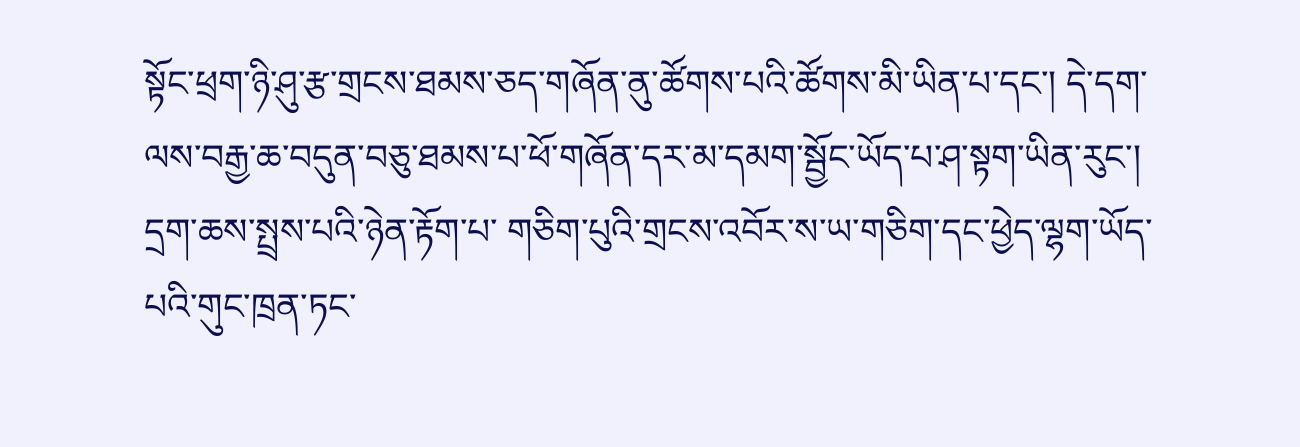སྟོང་ཕྲག་ཉི་ཤུ་རྩ་གྲངས་ཐམས་ཅད་གཞོན་ནུ་ཚོགས་པའི་ཚོགས་མི་ཡིན་པ་དང་། དེ་དག་ལས་བརྒྱ་ཆ་བདུན་བཅུ་ཐམས་པ་ཕོ་གཞོན་དར་མ་དམག་སྦྱོང་ཡོད་པ་ཤ་སྟག་ཡིན་རུང་། དྲག་ཆས་སྤྲས་པའི་ཉེན་རྟོག་པ་ གཅིག་པུའི་གྲངས་འབོར་ས་ཡ་གཅིག་དང་ཕྱེད་ལྷག་ཡོད་པའི་གུང་ཁྲན་ཏང་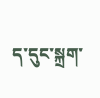ད་དུང་སྐྲག་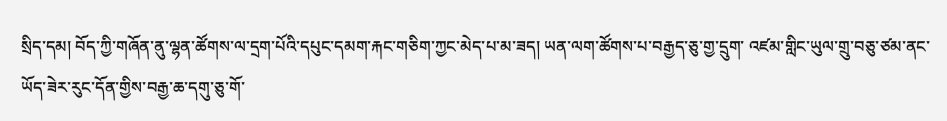སྲིད་དམ། བོད་ཀྱི་གཞོན་ནུ་ལྷན་ཚོགས་ལ་དྲག་པོའི་དཔུང་དམག་རྐང་གཅིག་ཀྱང་མེད་པ་མ་ཟད། ཡན་ལག་ཚོགས་པ་བརྒྱད་ཅུ་གྱ་དྲུག་ འཛམ་གླིང་ཡུལ་གྲུ་བཅུ་ཙམ་ནང་ཡོད་ཟེར་རུང་དོན་གྱིས་བརྒྱ་ཆ་དགུ་ཅུ་གོ་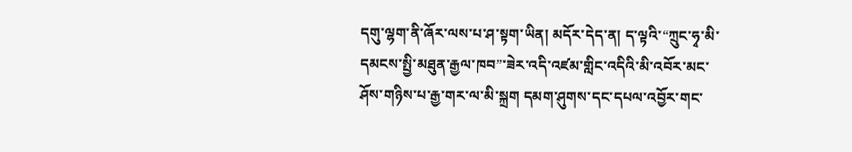དགུ་ལྷག་ནི་ཞོར་ལས་པ་ཤ་སྟག་ཡིན། མདོར་དེད་ན། ད་ལྟའི་“ཀྲུང་ཧྭ་མི་དམངས་སྤྱི་མཐུན་རྒྱལ་ཁབ”་ཟེར་འདི་འཛམ་གླིང་འདིའི་མི་འབོར་མང་ཤོས་གཉིས་པ་རྒྱ་གར་ལ་མི་སྐྲག དམག་ཤུགས་དང་དཔལ་འབྱོར་གང་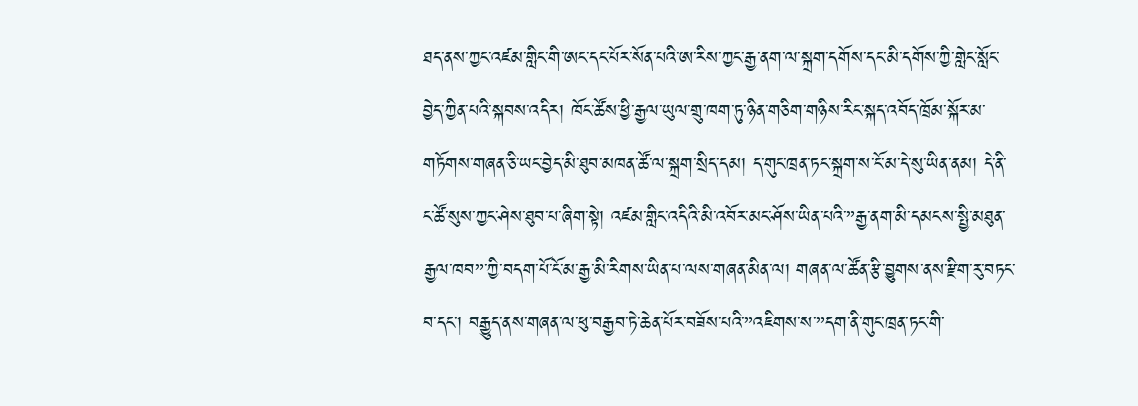ཐད་ནས་ཀྱང་འཛམ་གླིང་གི་ཨང་དང་པོར་སོན་པའི་ཨ་རིས་ཀྱང་རྒྱ་ནག་ལ་སྐྲག་དགོས་དང་མི་དགོས་ཀྱི་གླེང་སློང་བྱེད་ཀྱིན་པའི་སྐབས་འདིར། ཁོང་ཚོས་ཕྱི་རྒྱལ་ཡུལ་གྲུ་ཁག་ཏུ་ཉིན་གཅིག་གཉིས་རིང་སྐད་འབོད་ཁྲོམ་སྐོར་མ་གཏོགས་གཞན་ཅི་ཡང་བྱེད་མི་ཐུབ་མཁན་ཚོ་ལ་སྐྲག་སྲིད་དམ། ད་གུང་ཁྲན་ཏང་སྐྲག་ས་ངོ་མ་དེ་སུ་ཡིན་ནམ། དེ་ནི་ང་ཚོ་སུས་ཀྱང་ཤེས་ཐུབ་པ་ཞིག་སྟེ། འཛམ་གླིང་འདིའི་མི་འབོར་མང་ཤོས་ཡིན་པའི་”རྒྱ་ནག་མི་དམངས་སྤྱི་མཐུན་རྒྱལ་ཁབ”་ཀྱི་བདག་པོ་ངོ་མ་རྒྱ་མི་རིགས་ཡིན་པ་ལས་གཞན་མིན་ལ། གཞན་ལ་ཚོན་རྩི་བྱུགས་ནས་རྫིག་རུ་བཏང་བ་དང་། བརྒྱུད་ནས་གཞན་ལ་ཕུ་བརྒྱབ་ཏེ་ཆེན་པོར་བཟོས་པའི་”འཇིགས་ས་”དག་ནི་གུང་ཁྲན་ཏང་གི་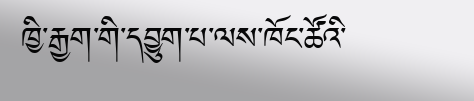ཁྱི་རྒྱག་གི་དབྱུག་པ་ལས་ཁོང་ཚོའི་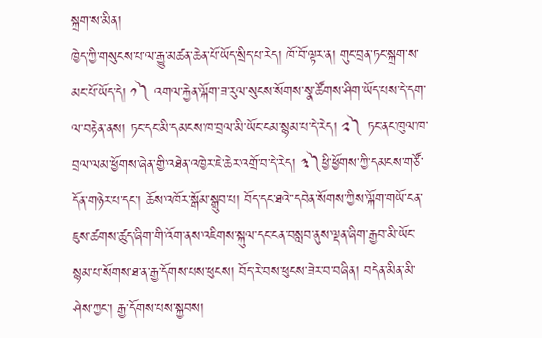སྐྲག་ས་མིན།
ཁྱེད་ཀྱི་གསུངས་པ་ལ་རྒྱུ་མཚན་ཆེན་པོ་ཡོད་སྲིད་པ་རེད། ཁོ་བོ་ལྟར་ན། གུང་བྲན་ཏང་སྐྲག་ས་མང་པོ་ཡོད་དེ། ༡༽ འགལ་རྐྱེན་ལྐོག་ཟ་རུལ་སུངས་སོགས་སྣ་ཚོགས་ཤིག་ཡོད་པས་དེ་དག་ལ་བརྟེན་ནས། ཏང་དང་མི་དམངས་ཁ་བྲལ་མི་ཡོང་ངམ་སྙམ་པ་དེ་རེད། ༢༽ ཏང་ནང་ཁུལ་ཁ་བྲལ་ལམ་ཕྱོགས་ཞེན་གྱི་འཐེན་འཁྱེར་ཇེ་ཆེར་འགྲོ་བ་དེ་རེད། ༣༽ཕྱི་ཕྱོགས་ཀྱི་དམངས་གཙོ་དོན་གཉེར་པ་དང་། ཆོས་འཁོར་སྒོམ་སྒྲུབ་པ། བོད་དང་ཐའེ་་དབེན་སོགས་ཀྱིས་ལྐོག་གཡོ་ངན་ཇུས་ཚགས་ཚུད་ཞིག་གི་འོག་ནས་འཇིགས་སྐུལ་དང་ངན་བསླབ་ནུས་ལྡན་ཞིག་རྒྱབ་མི་ཡོང་སྙམ་པ་སོགས་ཐ་ན་རྒྱ་དོགས་པས་ཕུངས། བོད་རེ་བས་ཕུངས་ཟེར་བ་བཞིན། བདེན་མིན་མི་ཤེས་ཀྱང་། རྒྱ་དོགས་པས་སྐྱབས།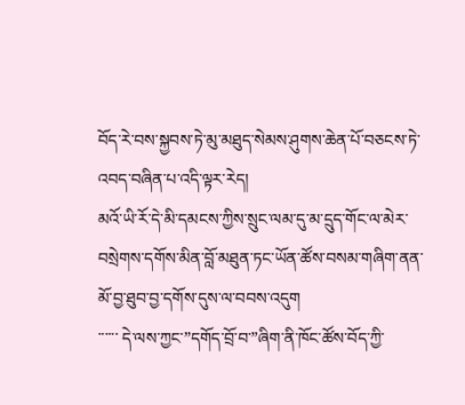བོད་རེ་བས་སྐྱབས་ཏེ་མུ་མཐུད་སེམས་ཤུགས་ཆེན་པོ་བཅངས་ཏེ་འབད་བཞིན་པ་འདི་ལྟར་རེད།
མའོ་ཡི་རོ་དེ་མི་དམངས་ཀྱིས་སྲུང་ལམ་དུ་མ་དྲུད་གོང་ལ་མེར་བསྲེགས་དགོས་མིན་བློ་མཐུན་ཏང་ཡོན་ཚོས་བསམ་གཞིག་ནན་མོ་བྱ་ཐུབ་བྱ་དགོས་དུས་ལ་བབས་འདུག
་་་་་་ དེ་ལས་ཀྱང་”དགོད་བྲོ་བ་”ཞིག་ནི་ཁོང་ཚོས་བོད་ཀྱི་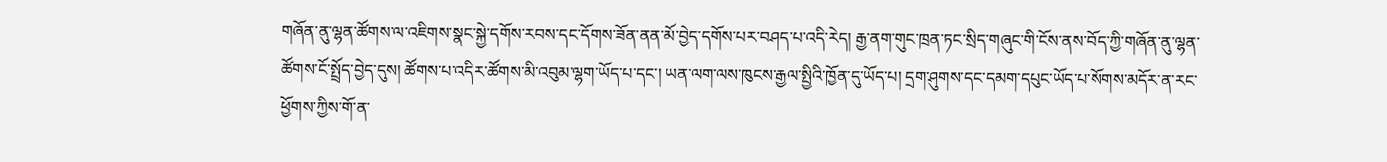གཞོན་ནུ་ལྷན་ཚོགས་ལ་འཇིགས་སྣང་སྐྱེ་དགོས་རབས་དང་དོགས་ཟོན་ནན་མོ་བྱེད་དགོས་པར་བཤད་པ་འདི་རེད། རྒྱ་ནག་གུང་ཁྲན་ཏང་སྲིད་གཞུང་གི་ངོས་ནས་བོད་ཀྱི་གཞོན་ནུ་ལྷན་ཚོགས་ངོ་སྤྲོད་བྱེད་དུས། ཚོགས་པ་འདིར་ཚོགས་མི་འབུམ་ལྷག་ཡོད་པ་དང་། ཡན་ལག་ལས་ཁུངས་རྒྱལ་སྤྱིའི་ཁྱོན་དུ་ཡོད་པ། དྲག་ཤུགས་དང་དམག་དཔུང་ཡོད་པ་སོགས་མདོར་ན་རང་ཕྱོགས་ཀྱིས་གོ་ན་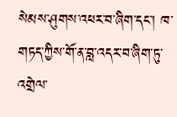སེམས་ཤུགས་འཕར་བ་ཞིག་དང་། ཁ་གཏད་ཀྱིས་གོ་ན་བླ་འདར་བ་ཞིག་ཏུ་འགྲེལ་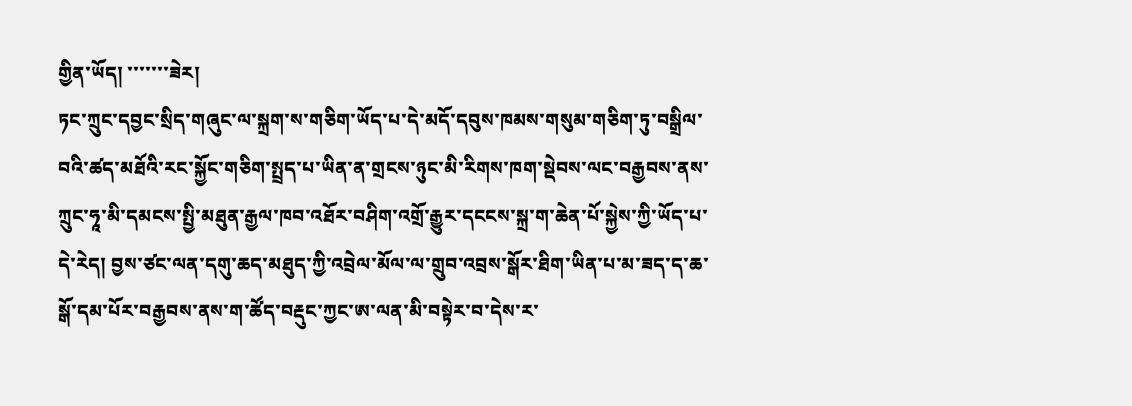གྱིན་ཡོད། ་་་་་་་ཟེར།
ཏང་ཀྲུང་དབྱང་སྲིད་གཞུང་ལ་སྐྲག་ས་གཅིག་ཡོད་པ་དེ་མདོ་དབུས་ཁམས་གསུམ་གཅིག་ཏུ་བསྒྲིལ་བའི་ཚད་མཐོའི་རང་སྐྱོང་གཅིག་སྤྲད་པ་ཡིན་ན་གྲངས་ཉུང་མི་རིགས་ཁག་སྡེབས་ལང་བརྒྱབས་ནས་ཀྲུང་ཧཱ་མི་དམངས་སྤྱི་མཐུན་རྒྱལ་ཁབ་འཐོར་བཤིག་འགྲོ་རྒྱུར་དངངས་སྐྲ་ག་ཆེན་པོ་སྐྱེས་ཀྱི་ཡོད་པ་དེ་རེད། བྱས་ཙང་ལན་དགུ་ཆད་མཐུད་ཀྱི་འབྲེལ་མོལ་ལ་གྲུབ་འབྲས་སྒོར་ཐིག་ཡིན་པ་མ་ཟད་ད་ཆ་སྒོ་དམ་པོར་བརྒྱབས་ནས་ག་ཚོད་བརྡུང་ཀྱང་ཨ་ལན་མི་བསྟེར་བ་དེས་ར་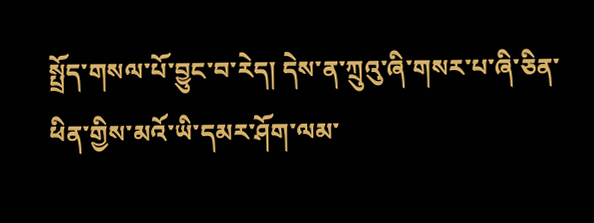སྤྲོད་གསལ་པོ་བྱུང་བ་རེད། དེས་ན་ཀྲུའུ་ཞི་གསར་པ་ཞི་ཅིན་ཕིན་གྱིས་མའོ་ཡི་དམར་ཤོག་ལམ་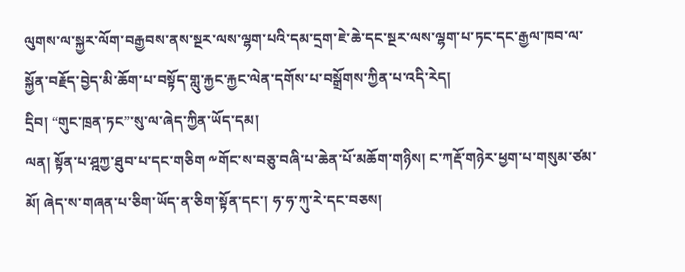ལུགས་ལ་སྐྱར་ལོག་བརྒྱབས་ནས་སྔར་ལས་ལྷག་པའི་དམ་དྲག་ཇེ་ཆེ་དང་སྔར་ལས་ལྷག་པ་ཏང་དང་རྒྱལ་ཁབ་ལ་སྐྱོན་བརྗོད་བྱེད་མི་ཆོག་པ་བསྟོད་གླུ་རྐྱང་རྐྱང་ལེན་དགོས་པ་བསྒྲོགས་ཀྱིན་པ་འདི་རེད།
དྲིབ། “གུང་ཁྲན་ཏང”་སུ་ལ་ཞེད་ཀྱིན་ཡོད་དམ།
ལན། སྟོན་པ་ཤྰཀྱ་ཐུབ་པ་དང་གཅིག ༸གོང་ས་བཅུ་བཞི་པ་ཆེན་པོ་མཆོག་གཉིས། ང་ཀརྡོ་གཉེར་ཕྱག་པ་གསུམ་ཙམ་མོ། ཞེད་ས་གཞན་པ་ཅིག་ཡོད་ན་ཅིག་སྟོན་དང་། ཧ་ཧ་ཀུ་རེ་དང་བཅས།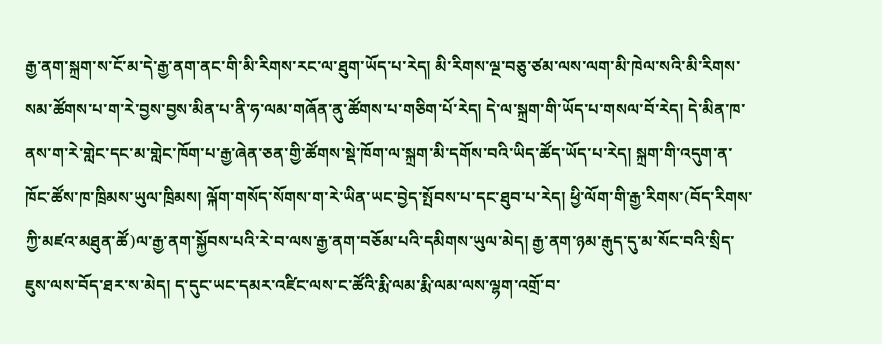རྒྱ་ནག་སྐྲག་ས་ངོ་མ་དེ་རྒྱ་ནག་ནང་གི་མི་རིགས་རང་ལ་ཐུག་ཡོད་པ་རེད། མི་རིགས་ལྔ་བཅུ་ཙམ་ལས་ལག་མི་ཁེལ་སའི་མི་རིགས་སམ་ཚོགས་པ་ག་རེ་བྱས་བྱས་མིན་པ་ནི་ཧ་ལམ་གཞོན་ནུ་ཚོགས་པ་གཅིག་པོ་རེད། དེ་ལ་སྐྲག་གི་ཡོད་པ་གསལ་བོ་རེད། དེ་མིན་ཁ་ནས་ག་རེ་གླེང་དང་མ་གླེང་ཁོག་པ་རྒྱ་ཞེན་ཅན་གྱི་ཚོགས་སྡེ་ཁོག་ལ་སྐྲག་མི་དགོས་བའི་ཡིད་ཚོད་ཡོད་པ་རེད། སྐྲག་གི་འདུག་ན་ཁོང་ཚོས་ཁ་ཁྲིམས་ཡུལ་ཁྲིམས། ལྐོག་གསོད་སོགས་ག་རེ་ཡིན་ཡང་བྱེད་སྤོབས་པ་དང་ཐུབ་པ་རེད། ཕྱི་ལོག་གི་རྒྱ་རིགས་(བོད་རིགས་ཀྱི་མཛའ་མཐུན་ཚོ)ལ་རྒྱ་ནག་སྐྱོབས་པའི་རེ་བ་ལས་རྒྱ་ནག་བཅོམ་པའི་དམིགས་ཡུལ་མེད། རྒྱ་ནག་ཉམ་རྒུད་དུ་མ་སོང་བའི་སྲིད་ཇུས་ལས་བོད་ཐར་ས་མེད། ད་དུང་ཡང་དམར་འཛིང་ལས་ང་ཚོའི་རྨི་ལམ་རྨི་ལམ་ལས་ལྷག་འགྲོ་བ་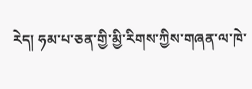རེད། ཧམ་པ་ཅན་གྱི་མྱི་རིགས་ཀྱིས་གཞན་ལ་ཁེ་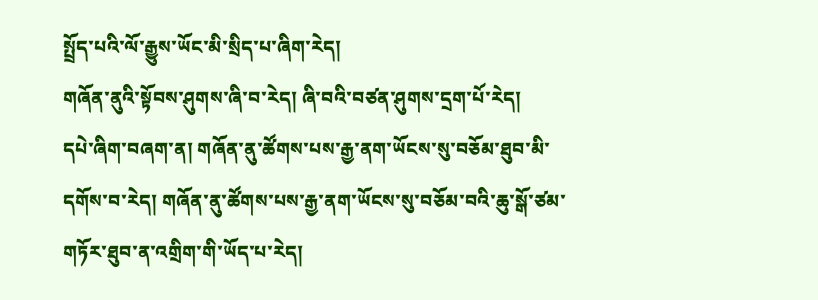སྤྲོད་པའི་ལོ་རྒྱུས་ཡོང་མི་སྲིད་པ་ཞིག་རེད།
གཞོན་ནུའི་སྟོབས་ཤུགས་ཞི་བ་རེད། ཞི་བའི་བཙན་ཤུགས་དྲག་པོ་རེད།
དཔེ་ཞིག་བཞག་ན། གཞོན་ནུ་ཚོགས་པས་རྒྱ་ནག་ཡོངས་སུ་བཅོམ་ཐུབ་མི་དགོས་བ་རེད། གཞོན་ནུ་ཚོགས་པས་རྒྱ་ནག་ཡོངས་སུ་བཅོམ་བའི་ཆུ་སྒོ་ཙམ་གཏོར་ཐུབ་ན་འགྲིག་གི་ཡོད་པ་རེད།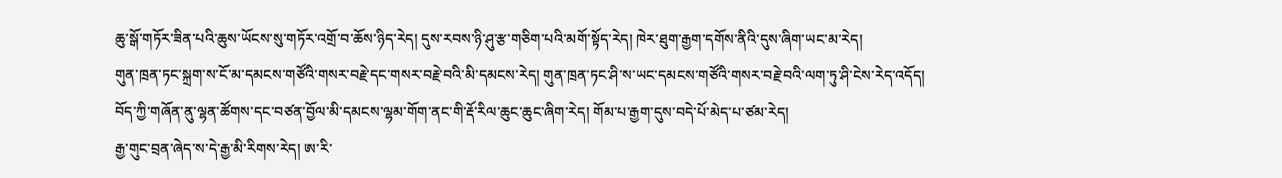ཆུ་སྒོ་གཏོར་ཟིན་པའི་ཆུས་ཡོངས་སུ་གཏོར་འགྲོ་བ་ཆོས་ཉིད་རེད། དུས་རབས་ཉི་ཤུ་རྩ་གཅིག་པའི་མགོ་སྟོད་རེད། ཁེར་ཐུག་རྒྱག་དགོས་ནིའི་དུས་ཞིག་ཡང་མ་རེད།
གུན་ཁྲན་ཏང་སྐྲག་ས་ངོ་མ་དམངས་གཙོའི་གསར་བརྗེ་དང་གསར་བརྗེ་བའི་མི་དམངས་རེད། གུན་ཁྲན་ཏང་ཤི་ས་ཡང་དམངས་གཙོའི་གསར་བརྗེ་བའི་ལག་ཏུ་ཤི་ངེས་རེད་འདོད།
བོད་ཀྱི་གཞོན་ནུ་ལྷན་ཚོགས་དང་བཙན་བྱོལ་མི་དམངས་ལྷམ་གོག་ནང་གི་རྡོ་རིལ་ཆུང་ཆུང་ཞིག་རེད། གོམ་པ་རྒྱག་དུས་བདེ་པོ་མེད་པ་ཙམ་རེད།
རྒྱ་གུང་བྲན་ཞེད་ས་དེ་རྒྱ་མི་རིགས་རེད། ཨ་རི་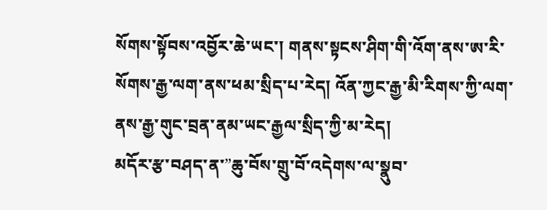སོགས་སྟོབས་འབྱོར་ཆེ་ཡང་། གནས་སྟངས་ཤིག་གི་འོག་ནས་ཨ་རི་སོགས་རྒྱ་ལག་ནས་ཕམ་སྲིད་པ་རེད། འོན་ཀྱང་རྒྱ་མི་རིགས་ཀྱི་ལག་ནས་རྒྱ་གུང་བྲན་ནམ་ཡང་རྒྱལ་སྲིད་ཀྱི་མ་རེད།
མདོར་རྩ་བཤད་ན་”ཆུ་བོས་གྲུ་བོ་འདེགས་ལ་སྣུབ་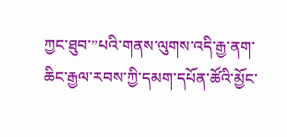ཀྱང་ཐུབ་”པའི་གནས་ལུགས་འདི་རྒྱ་ནག་ཆིང་རྒྱལ་རབས་ཀྱི་དམག་དཔོན་ཚོའི་མྱོང་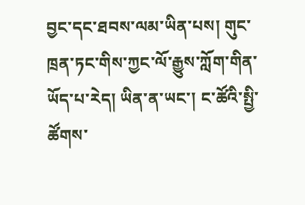བྱང་དང་ཐབས་ལམ་ཡིན་པས། གུང་ཁྲན་ཏང་གིས་ཀྱང་ལོ་རྒྱུས་ཀློག་གིན་ཡོད་པ་རེད། ཡིན་ན་ཡང་། ང་ཚོའི་སྤྱི་ཚོགས་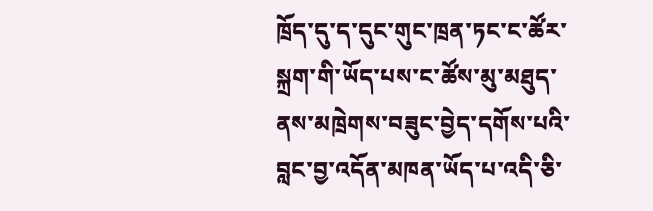ཁྲོད་དུ་ད་དུང་གུང་ཁྲན་ཏང་ང་ཚོར་སྐྲག་གི་ཡོད་པས་ང་ཚོས་མུ་མཐུད་ནས་མཁྲེགས་བཟུང་བྱེད་དགོས་པའི་བླང་བྱ་འདོན་མཁན་ཡོད་པ་འདི་ཅི་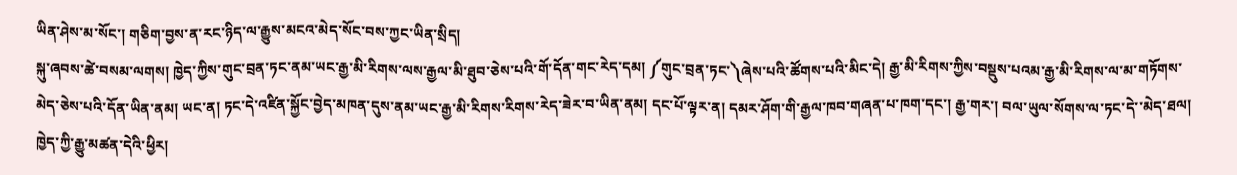ཡིན་ཤེས་མ་སོང་། གཅིག་བྱས་ན་རང་ཉིད་ལ་རྒྱུས་མངའ་མེད་སོང་བས་ཀྱང་ཡིན་སྲིད།
སྐུ་ཞབས་ཚེ་བསམ་ལགས། ཁྱེད་ཀྱིས་གུང་བྲན་ཏང་ནམ་ཡང་རྒྱ་མི་རིགས་ལས་རྒྱལ་མི་ཐུབ་ཅེས་པའི་གོ་དོན་གང་རེད་དམ། ༼གུང་བྲན་ཏང་༽ཞེས་པའི་ཚོགས་པའི་མིང་དེ། རྒྱ་མི་རིགས་ཀྱིས་བསྡུས་པའམ་རྒྱ་མི་རིགས་ལ་མ་གཏོགས་མེད་ཅེས་པའི་དོན་ཡིན་ནམ། ཡང་ན། ཏང་དེ་འཛིན་སྐྱོང་བྱེད་མཁན་དུས་ནམ་ཡང་རྒྱ་མི་རིགས་རིགས་རེད་ཟེར་བ་ཡིན་ནམ། དང་པོ་ལྟར་ན། དམར་ཤོག་གི་རྒྱལ་ཁབ་གཞན་པ་ཁག་དང་། རྒྱ་གར་། བལ་ཡུལ་སོགས་ལ་ཏང་དེ་་མེད་ཐལ། ཁྱེད་ཀྱི་རྒྱུ་མཚན་དེའི་ཕྱིར།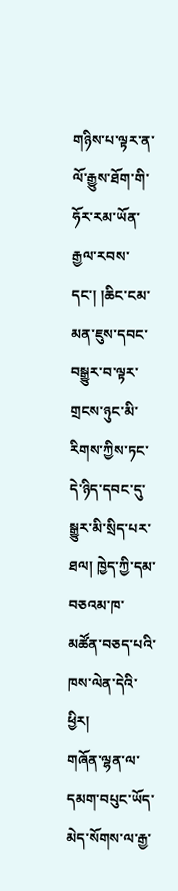གཉིས་པ་ལྟར་ན་ལོ་རྒྱུས་ཐོག་གི་ཧོར་རམ་ཡོན་རྒྱལ་རབས་དང་། །ཆིང་ངམ་མན་ཇུས་དབང་བསྒྱུར་བ་ལྟར་གྲངས་ཉུང་མི་རིགས་ཀྱིས་ཏང་དེ་ཉིད་དབང་དུ་སྒྱུར་མི་སྲིད་པར་ཐལ། ཁྱེད་ཀྱི་དམ་བཅའམ་ཁ་མཚོན་བཅད་པའི་ཁས་ལེན་དེའི་ཕྱིར།
གཞོན་ལྷན་ལ་དམག་བཔུང་ཡོད་མེད་སོགས་ལ་རྒྱ་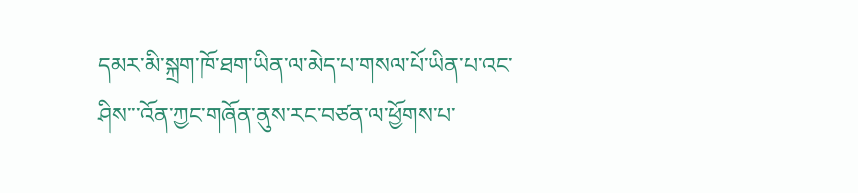དམར་མི་སྐྲག་ཁོ་ཐག་ཡིན་ལ་མེད་པ་གསལ་པོ་ཡིན་པ་འང་ཤིས་་་འོན་ཀྱང་གཞོན་ནུས་རང་བཙན་ལ་ཕྱོགས་པ་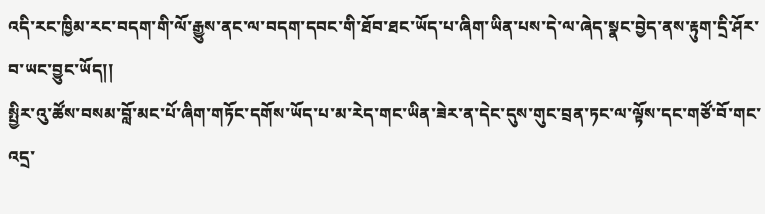འདི་རང་ཁྱིམ་རང་བདག་གི་ལོ་རྒྱུས་ནང་ལ་བདག་དབང་གི་ཐོབ་ཐང་ཡོད་པ་ཞིག་ཡིན་པས་དེ་ལ་ཞེད་སྣང་བྱེད་ནས་རྟུག་དྲི་ཤོར་བ་ཡང་བྱུང་ཡོད།།
སྤྱིར་འུ་ཚོས་བསམ་བློ་མང་པོ་ཞིག་གཏོང་དགོས་ཡོད་པ་མ་རེད་གང་ཡིན་ཟེར་ན་དེང་དུས་གུང་བྲན་ཏང་ལ་ལྟོས་དང་གཙོ་བོ་གང་འདྲ་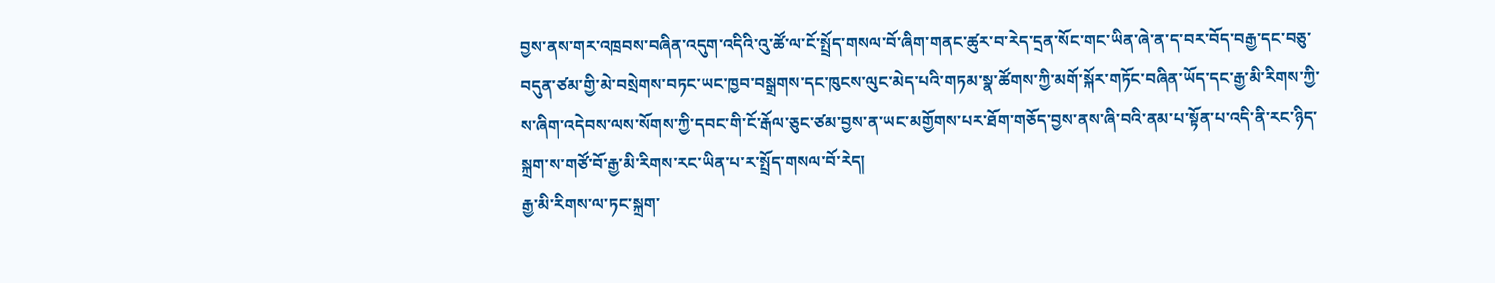བྱས་ནས་གར་འཁྲབས་བཞིན་འདུག་འདིའི་འུ་ཚོ་ལ་ངོ་སྤྲོད་གསལ་བོ་ཞིག་གནང་ཚུར་བ་རེད་དྲན་སོང་གང་ཡིན་ཞེ་ན་ད་བར་བོད་བརྒྱ་དང་བཅུ་བདུན་ཙམ་གྱི་མེ་བསྲེགས་བཏང་ཡང་ཁྱབ་བསྒྲགས་དང་ཁུངས་ལུང་མེད་པའི་གཏམ་སྣ་ཚོགས་ཀྱི་མགོ་སྐོར་གཏོང་བཞིན་ཡོད་དང་རྒྱ་མི་རིགས་ཀྱི་ས་ཞིག་འདེབས་ལས་སོགས་ཀྱི་དབང་གི་ངོ་རྒོལ་ཅུང་ཙམ་བྱས་ན་ཡང་མགྱོགས་པར་ཐོག་གཅོད་བྱས་ནས་ཞི་བའི་ནམ་པ་སྟོན་པ་འདི་ནི་རང་ཉིད་སྐྲག་ས་གཙོ་བོ་རྒྱ་མི་རིགས་རང་ཡིན་པ་ར་སྤྲོད་གསལ་བོ་རེད།
རྒྱ་མི་རིགས་ལ་ཏང་སྐྲག་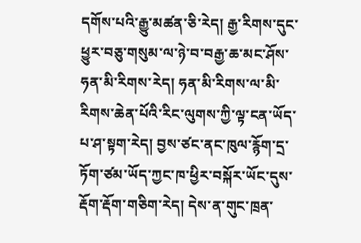དགོས་པའི་རྒྱུ་མཚན་ཅི་རེད། རྒྱ་རིགས་དུང་ཕྱུར་བཅུ་གསུམ་ལ་ཉེ་བ་བརྒྱ་ཆ་མང་ཤོས་ཧན་མི་རིགས་རེད། ཧན་མི་རིགས་ལ་མི་རིགས་ཆེན་པོའི་རིང་ལུགས་ཀྱི་ལྟ་ངན་ཡོད་པ་ཤ་སྟག་རེད། བྱས་ཙང་ནང་ཁུལ་རྙོག་དྲ་ཏོག་ཙམ་ཡོད་ཀྱང་ཁ་ཕྱིར་བསྐོར་ཡོང་དུས་རྡོག་རྡོག་གཅིག་རེད། དེས་ན་གུང་ཁྲན་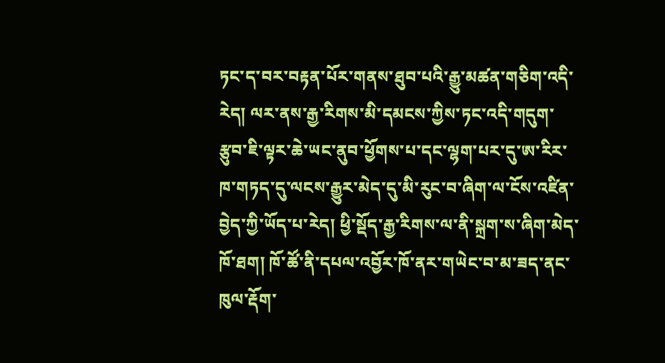ཏང་ད་བར་བརྟན་པོར་གནས་ཐུབ་པའི་རྒྱུ་མཚན་གཅིག་འདི་རེད། ལར་ནས་རྒྱ་རིགས་མི་དམངས་ཀྱིས་ཏང་འདི་གདུག་རྩུབ་ཇི་ལྟར་ཆེ་ཡང་ནུབ་ཕྱོགས་པ་དང་ལྷག་པར་དུ་ཨ་རིར་ཁ་གཏད་དུ་ལངས་རྒྱུར་མེད་དུ་མི་རུང་བ་ཞིག་ལ་ངོས་འཛིན་བྱེད་ཀྱི་ཡོད་པ་རེད། ཕྱི་སྡོད་རྒྱ་རིགས་ལ་ནི་སྐྲག་ས་ཞིག་མེད་ཁོ་ཐག། ཁོ་ཚོ་ནི་དཔལ་འབྱོར་ཁོ་ནར་གཡེང་བ་མ་ཟད་ནང་ཁུལ་རྡོག་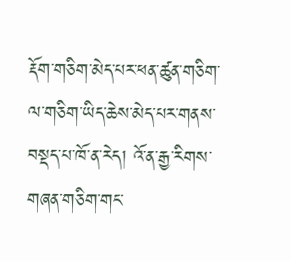རྡོག་གཅིག་མེད་པར་ཕན་ཚུན་གཅིག་ལ་གཅིག་ཡིད་ཆེས་མེད་པར་གནས་བསྡད་པ་ཁོ་ན་རེད། འོ་ན་རྒྱ་རིགས་གཞན་གཅིག་གང་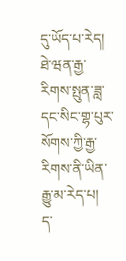དུ་ཡོད་པ་རེད། ཐེ་ཝན་རྒྱ་རིགས་སྤུན་ཟླ་དང་སིང་གྷ་པུར་སོགས་ཀྱི་རྒྱ་རིགས་ནི་ཡིན་རྒྱུ་མ་རེད་པ།
ད་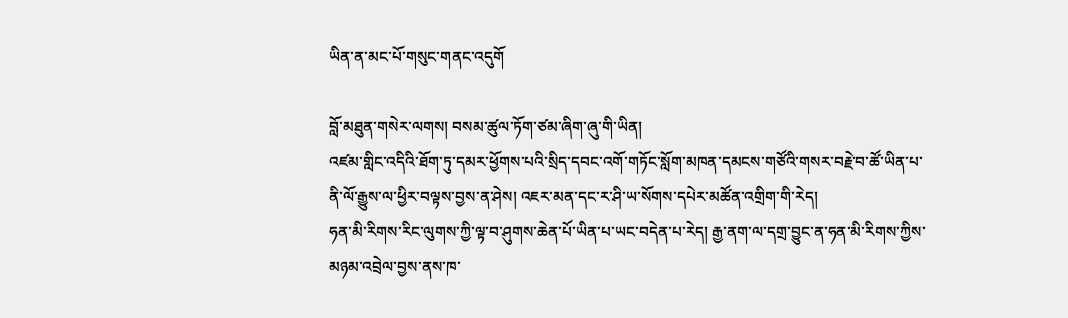ཡིན་ན་མང་པོ་གསུང་གནང་འདུགོ

བློ་མཐུན་གསེར་ལགས། བསམ་ཚུལ་ཏོག་ཙམ་ཞིག་ཞུ་གི་ཡིན།
འཛམ་གླིང་འདིའི་ཐོག་ཏུ་དམར་ཕྱོགས་པའི་སྲིད་དབང་འགོ་གཏོང་སློག་མཁན་དམངས་གཙོའི་གསར་བརྗེ་བ་ཚོ་ཡིན་པ་ནི་ལོ་རྒྱུས་ལ་ཕྱིར་བལྟས་བྱས་ན་ཤེས། འཇར་མན་དང་ར་ཤི་ཡ་སོགས་དཔེར་མཚོན་འགྲིག་གི་རེད།
ཧན་མི་རིགས་རིང་ལུགས་ཀྱི་ལྟ་བ་ཤུགས་ཆེན་པོ་ཡིན་པ་ཡང་བདེན་པ་རེད། རྒྱ་ནག་ལ་དགྲ་བྱུང་ན་ཧན་མི་རིགས་ཀྱིས་མཉམ་འབྲེལ་བྱས་ནས་ཁ་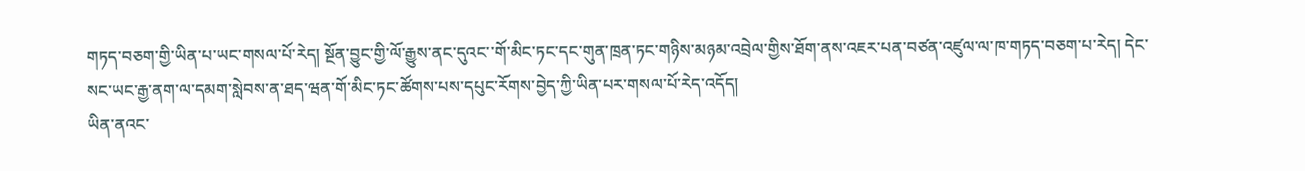གཏད་བཅག་གྱི་ཡིན་པ་ཡང་གསལ་པོ་རེད། སྔོན་བྱུང་གྱི་ལོ་རྒྱུས་ནང་དུའང་་གོ་མིང་ཏང་དང་གུན་ཁྲན་ཏང་གཉིས་མཉམ་འབྲེལ་གྱིས་ཐོག་ནས་འཇར་པན་བཙན་འཛུལ་ལ་ཁ་གཏད་བཅག་པ་རེད། དེང་སང་ཡང་རྒྱ་ནག་ལ་དམག་སླེབས་ན་ཐད་ཝན་གོ་མིང་ཏང་ཚོགས་པས་དཔུང་རོགས་བྱེད་ཀྱི་ཡིན་པར་གསལ་པོ་རེད་འདོད།
ཡིན་ནའང་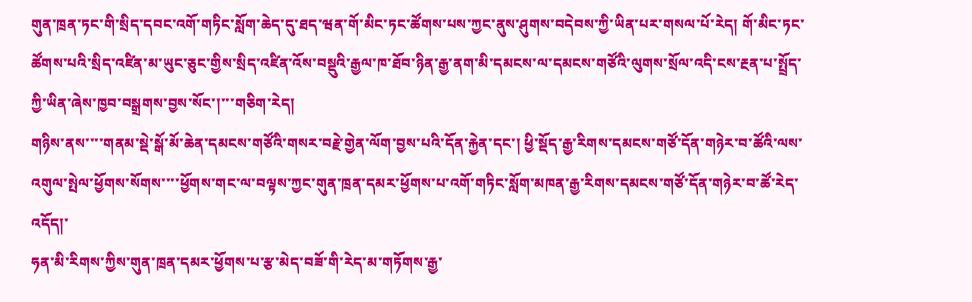གུན་ཁྲན་ཏང་གི་སྲིད་དབང་འགོ་གཏིང་སློག་ཆེད་དུ་ཐད་ཝན་གོ་མིང་ཏང་ཚོགས་པས་ཀྱང་ནུས་ཤུགས་བདེབས་ཀྱི་ཡིན་པར་གསལ་པོ་རེད། གོ་མིང་ཏང་ཚོགས་པའི་སྲིད་འཛིན་མ་ཡུང་ཅུང་གྱིས་སྲིད་འཛིན་འོས་བསྡུའི་རྒྱལ་ཁ་ཐོབ་ཉིན་རྒྱ་ནག་མི་དམངས་ལ་དམངས་གཙོའི་ལུགས་སྲོལ་འདི་ངས་རྔན་པ་སྤྲོད་ཀྱི་ཡིན་ཞེས་ཁྱབ་བསྒྲགས་བྱས་སོང་།་་་གཅིག་རེད།
གཉིས་ནས་་་་གནམ་སྡེ་སྒོ་མོ་ཆེན་དམངས་གཙོའི་གསར་བརྗེ་གྱེན་ལོག་བྱས་པའི་དོན་རྐྱེན་དང་། ཕྱི་སྡོད་རྒྱ་རིགས་དམངས་གཙོ་དོན་གཉེར་བ་ཚོའི་ལས་འགུལ་སྤེལ་ཕྱོགས་སོགས་་་་ཕྱོགས་གང་ལ་བལྟས་ཀྱང་གུན་ཁྲན་དམར་ཕྱོགས་པ་འགོ་གཏིང་སློག་མཁན་རྒྱ་རིགས་དམངས་གཙོ་དོན་གཉེར་བ་ཚོ་རེད་འདོད།་
ཧན་མི་རིགས་ཀྱིས་གུན་ཁྲན་དམར་ཕྱོགས་པ་རྩ་མེད་བཟོ་གི་རེད་མ་གཏོགས་རྒྱ་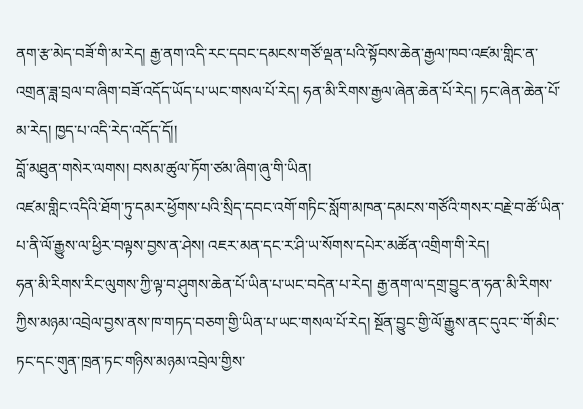ནག་རྩ་མེད་བཟོ་གི་མ་རེད། རྒྱ་ནག་འདི་རང་དབང་དམངས་གཙོ་ལྡན་པའི་སྟོབས་ཆེན་རྒྱལ་ཁབ་འཛམ་གླིང་ན་འགྲན་ཟླ་བྲལ་བ་ཞིག་བཟོ་འདོད་ཡོད་པ་ཡང་གསལ་པོ་རེད། ཧན་མི་རིགས་རྒྱལ་ཞེན་ཆེན་པོ་རེད། ཏང་ཞེན་ཆེན་པོ་མ་རེད། ཁྱད་པ་འདི་རེད་འདོད་དོ།།
བློ་མཐུན་གསེར་ལགས། བསམ་ཚུལ་ཏོག་ཙམ་ཞིག་ཞུ་གི་ཡིན།
འཛམ་གླིང་འདིའི་ཐོག་ཏུ་དམར་ཕྱོགས་པའི་སྲིད་དབང་འགོ་གཏིང་སློག་མཁན་དམངས་གཙོའི་གསར་བརྗེ་བ་ཚོ་ཡིན་པ་ནི་ལོ་རྒྱུས་ལ་ཕྱིར་བལྟས་བྱས་ན་ཤེས། འཇར་མན་དང་ར་ཤི་ཡ་སོགས་དཔེར་མཚོན་འགྲིག་གི་རེད།
ཧན་མི་རིགས་རིང་ལུགས་ཀྱི་ལྟ་བ་ཤུགས་ཆེན་པོ་ཡིན་པ་ཡང་བདེན་པ་རེད། རྒྱ་ནག་ལ་དགྲ་བྱུང་ན་ཧན་མི་རིགས་ཀྱིས་མཉམ་འབྲེལ་བྱས་ནས་ཁ་གཏད་བཅག་གྱི་ཡིན་པ་ཡང་གསལ་པོ་རེད། སྔོན་བྱུང་གྱི་ལོ་རྒྱུས་ནང་དུའང་་གོ་མིང་ཏང་དང་གུན་ཁྲན་ཏང་གཉིས་མཉམ་འབྲེལ་གྱིས་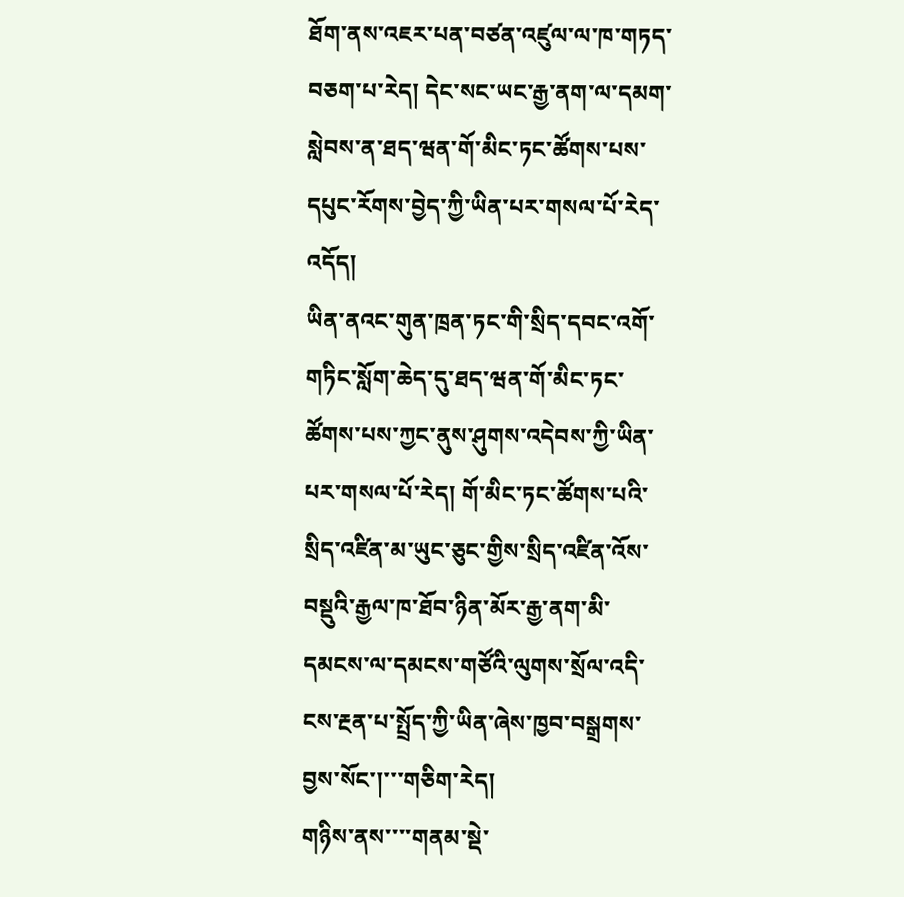ཐོག་ནས་འཇར་པན་བཙན་འཛུལ་ལ་ཁ་གཏད་བཅག་པ་རེད། དེང་སང་ཡང་རྒྱ་ནག་ལ་དམག་སླེབས་ན་ཐད་ཝན་གོ་མིང་ཏང་ཚོགས་པས་དཔུང་རོགས་བྱེད་ཀྱི་ཡིན་པར་གསལ་པོ་རེད་འདོད།
ཡིན་ནའང་གུན་ཁྲན་ཏང་གི་སྲིད་དབང་འགོ་གཏིང་སློག་ཆེད་དུ་ཐད་ཝན་གོ་མིང་ཏང་ཚོགས་པས་ཀྱང་ནུས་ཤུགས་འདེབས་ཀྱི་ཡིན་པར་གསལ་པོ་རེད། གོ་མིང་ཏང་ཚོགས་པའི་སྲིད་འཛིན་མ་ཡུང་ཅུང་གྱིས་སྲིད་འཛིན་འོས་བསྡུའི་རྒྱལ་ཁ་ཐོབ་ཉིན་མོར་རྒྱ་ནག་མི་དམངས་ལ་དམངས་གཙོའི་ལུགས་སྲོལ་འདི་ངས་རྔན་པ་སྤྲོད་ཀྱི་ཡིན་ཞེས་ཁྱབ་བསྒྲགས་བྱས་སོང་།་་་གཅིག་རེད།
གཉིས་ནས་་་་གནམ་སྡེ་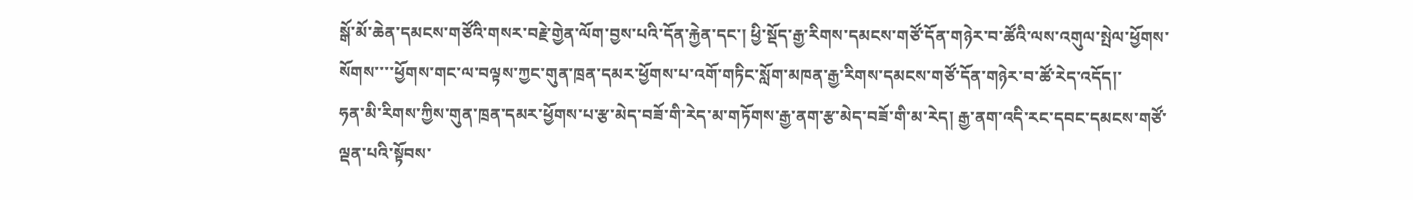སྒོ་མོ་ཆེན་དམངས་གཙོའི་གསར་བརྗེ་གྱེན་ལོག་བྱས་པའི་དོན་རྐྱེན་དང་། ཕྱི་སྡོད་རྒྱ་རིགས་དམངས་གཙོ་དོན་གཉེར་བ་ཚོའི་ལས་འགུལ་སྤེལ་ཕྱོགས་སོགས་་་་ཕྱོགས་གང་ལ་བལྟས་ཀྱང་གུན་ཁྲན་དམར་ཕྱོགས་པ་འགོ་གཏིང་སློག་མཁན་རྒྱ་རིགས་དམངས་གཙོ་དོན་གཉེར་བ་ཚོ་རེད་འདོད།་
ཧན་མི་རིགས་ཀྱིས་གུན་ཁྲན་དམར་ཕྱོགས་པ་རྩ་མེད་བཟོ་གི་རེད་མ་གཏོགས་རྒྱ་ནག་རྩ་མེད་བཟོ་གི་མ་རེད། རྒྱ་ནག་འདི་རང་དབང་དམངས་གཙོ་ལྡན་པའི་སྟོབས་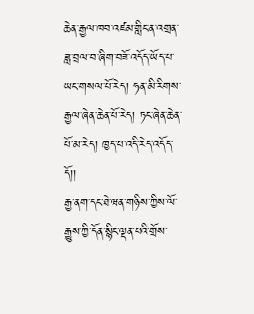ཆེན་རྒྱལ་ཁབ་འཛམ་གླིང་ན་འགྲན་ཟླ་བྲལ་བ་ཞིག་བཟོ་འདོད་ཡོད་པ་ཡང་གསལ་པོ་རེད། ཧན་མི་རིགས་རྒྱལ་ཞེན་ཆེན་པོ་རེད། ཏང་ཞེན་ཆེན་པོ་མ་རེད། ཁྱད་པ་འདི་རེད་འདོད་དོ།།
རྒྱ་ནག་དང་ཐེ་ཝན་གཉིས་ཀྱིས་ལོ་རྒྱུས་ཀྱི་དོན་སྙིང་ལྡན་པའི་གྲོས་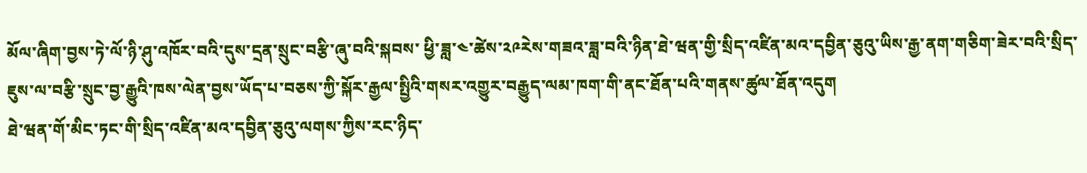མོལ་ཞིག་བྱས་ཏེ་ལོ་ཉི་ཤུ་འཁོར་བའི་དུས་དྲན་སྲུང་བརྩི་ཞུ་བའི་སྐབས་ ཕྱི་ཟླ་༤་ཚེས་༢༩རེས་གཟའ་ཟླ་བའི་ཉིན་ཐེ་ཝན་གྱི་སྲིད་འཛིན་མའ་དབྱིན་ཅུའུ་ཡིས་རྒྱ་ནག་གཅིག་ཟེར་བའི་སྲིད་ཇུས་ལ་བརྩི་སྲུང་བྱ་རྒྱུའི་ཁས་ལེན་བྱས་ཡོད་པ་བཅས་ཀྱི་སྐོར་རྒྱལ་སྤྱིའི་གསར་འགྱུར་བརྒྱུད་ལམ་ཁག་གི་ནང་ཐོན་པའི་གནས་ཚུལ་ཐོན་འདུག
ཐེ་ཝན་གོ་མིང་ཏང་གི་སྲིད་འཛིན་མའ་དབྱིན་ཅུའུ་ལགས་ཀྱིས་རང་ཉིད་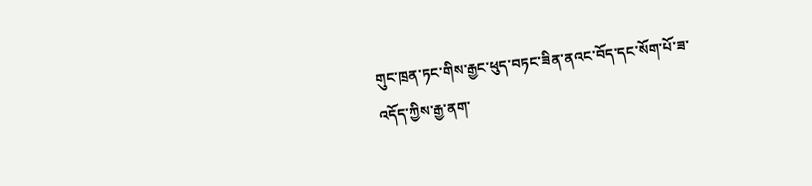གུང་ཁྲན་ཏང་གིས་རྒྱང་ཕུད་བཏང་ཟིན་ནའང་བོད་དང་སོག་པོ་ཟ་འདོད་ཀྱིས་རྒྱ་ནག་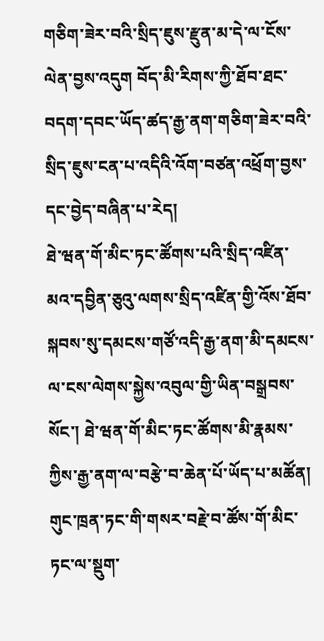གཅིག་ཟེར་བའི་སྲིད་ཇུས་རྫུན་མ་དེ་ལ་ངོས་ལེན་བྱས་འདུག བོད་མི་རིགས་ཀྱི་ཐོབ་ཐང་བདག་དབང་ཡོད་ཚད་རྒྱ་ནག་གཅིག་ཟེར་བའི་སྲིད་ཇུས་ངན་པ་འདིའི་འོག་བཙན་འཕྲོག་བྱས་དང་བྱེད་བཞིན་པ་རེད།
ཐེ་ཝན་གོ་མིང་ཏང་ཚོགས་པའི་སྲིད་འཛིན་མའ་དབྱིན་ཅུའུ་ལགས་སྲིད་འཛིན་གྱི་འོས་ཐོབ་སྐབས་སུ་དམངས་གཙོ་འདི་རྒྱ་ནག་མི་དམངས་ལ་ངས་ལེགས་སྐྱེས་འབུལ་གྱི་ཡིན་བསྒྲབས་སོང་། ཐེ་ཝན་གོ་མིང་ཏང་ཚོགས་མི་རྣམས་ཀྱིས་རྒྱ་ནག་ལ་བརྩེ་བ་ཆེན་པོ་ཡོད་པ་མཚོན། གུང་ཁྲན་ཏང་གི་གསར་བརྗེ་བ་ཚོས་གོ་མིང་ཏང་ལ་སྡུག་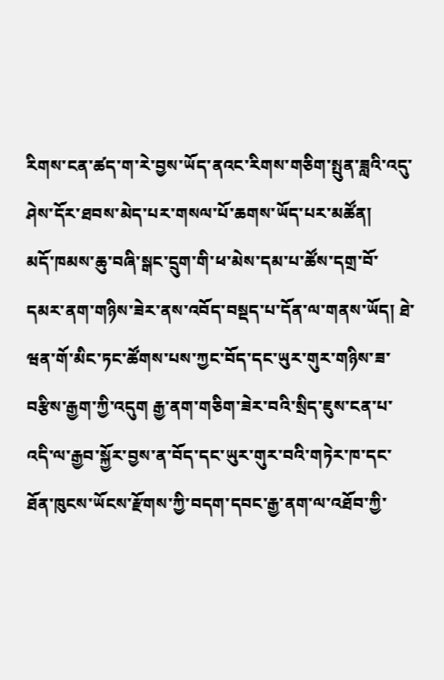རིགས་ངན་ཚད་ག་རེ་བྱས་ཡོད་ནའང་རིགས་གཅིག་སྤུན་ཟླའི་འདུ་ཤེས་དོར་ཐབས་མེད་པར་གསལ་པོ་ཆགས་ཡོད་པར་མཚོན།
མདོ་ཁམས་ཆུ་བཞི་སྒང་དྲུག་གི་ཕ་མེས་དམ་པ་ཚོས་དགྲ་བོ་དམར་ནག་གཉིས་ཟེར་ནས་འབོད་བསྡད་པ་དོན་ལ་གནས་ཡོད། ཐེ་ཝན་གོ་མིང་ཏང་ཚོགས་པས་ཀྱང་བོད་དང་ཡུར་གུར་གཉིས་ཟ་བརྩིས་རྒྱག་ཀྱི་འདུག རྒྱ་ནག་གཅིག་ཟེར་བའི་སྲིད་ཇུས་ངན་པ་འདི་ལ་རྒྱབ་སྐྱོར་བྱས་ན་བོད་དང་ཡུར་གུར་བའི་གཏེར་ཁ་དང་ཐོན་ཁུངས་ཡོངས་རྫོགས་ཀྱི་བདག་དབང་རྒྱ་ནག་ལ་འཐོབ་ཀྱི་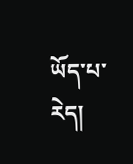ཡོད་པ་རེད།